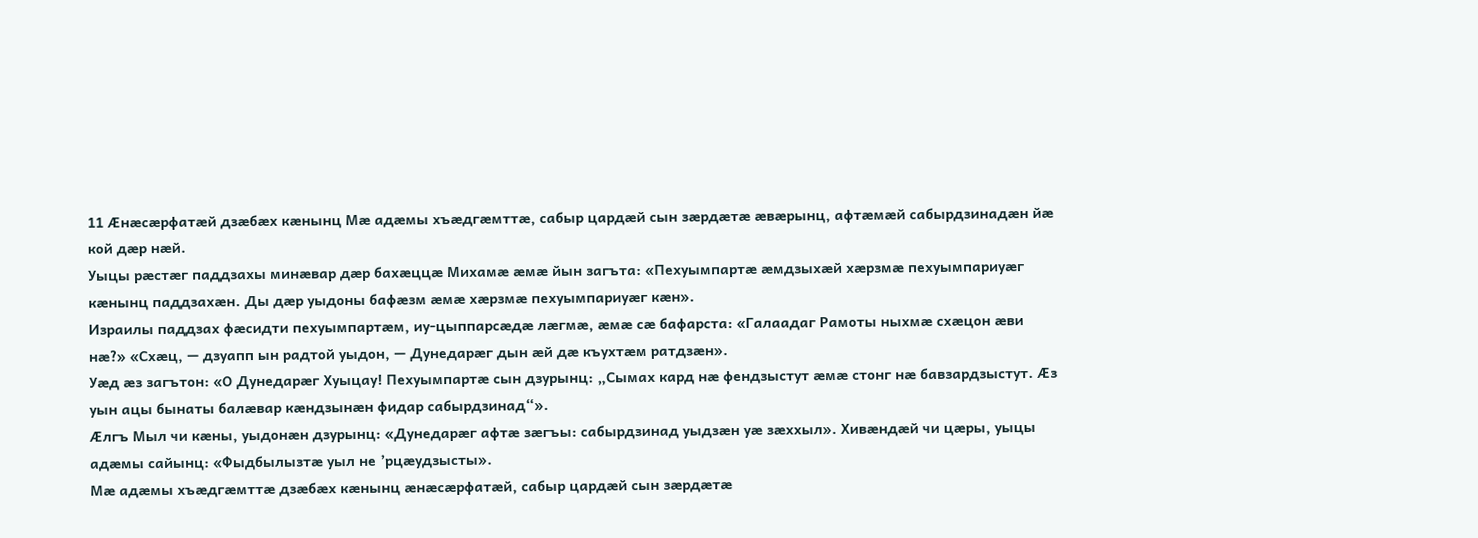11 Ӕнӕсӕрфатӕй дзӕбӕх кӕнынц Мӕ адӕмы хъӕдгӕмттӕ, сабыр цардӕй сын зӕрдӕтӕ ӕвӕрынц, афтӕмӕй сабырдзинадӕн йӕ кой дӕр нӕй.
Уыцы рӕстӕг паддзахы минӕвар дӕр бахӕццӕ Михамӕ ӕмӕ йын загъта: «Пехуымпартӕ ӕмдзыхӕй хӕрзмӕ пехуымпариуӕг кӕнынц паддзахӕн. Ды дӕр уыдоны бафӕзм ӕмӕ хӕрзмӕ пехуымпариуӕг кӕн».
Израилы паддзах фӕсидти пехуымпартӕм, иу-цыппарсӕдӕ лӕгмӕ, ӕмӕ сӕ бафарста: «Галаадаг Рамоты ныхмӕ схӕцон ӕви нӕ?» «Схӕц, — дзуапп ын радтой уыдон, — Дунедарӕг дын ӕй дӕ къухтӕм ратдзӕн».
Уӕд ӕз загътон: «О Дунедарӕг Хуыцау! Пехуымпартӕ сын дзурынц: „Сымах кард нӕ фендзыстут ӕмӕ стонг нӕ бавзардзыстут. Ӕз уын ацы бынаты балӕвар кӕндзынӕн фидар сабырдзинад“».
Ӕлгъ Мыл чи кӕны, уыдонӕн дзурынц: «Дунедарӕг афтӕ зӕгъы: сабырдзинад уыдзӕн уӕ зӕххыл». Хивӕндӕй чи цӕры, уыцы адӕмы сайынц: «Фыдбылызтӕ уыл не ’рцӕудзысты».
Мӕ адӕмы хъӕдгӕмттӕ дзӕбӕх кӕнынц ӕнӕсӕрфатӕй, сабыр цардӕй сын зӕрдӕтӕ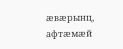ӕвӕрынц, афтӕмӕй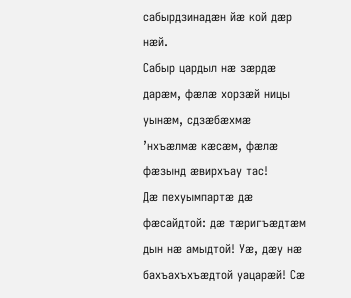сабырдзинадӕн йӕ кой дӕр нӕй.
Сабыр цардыл нӕ зӕрдӕ дарӕм, фӕлӕ хорзӕй ницы уынӕм, сдзӕбӕхмӕ ’нхъӕлмӕ кӕсӕм, фӕлӕ фӕзынд ӕвирхъау тас!
Дӕ пехуымпартӕ дӕ фӕсайдтой: дӕ тӕригъӕдтӕм дын нӕ амыдтой! Уӕ, дӕу нӕ бахъахъхъӕдтой уацарӕй! Сӕ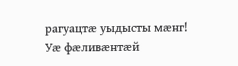рагуацтӕ уыдысты мӕнг!
Уӕ фӕливӕнтӕй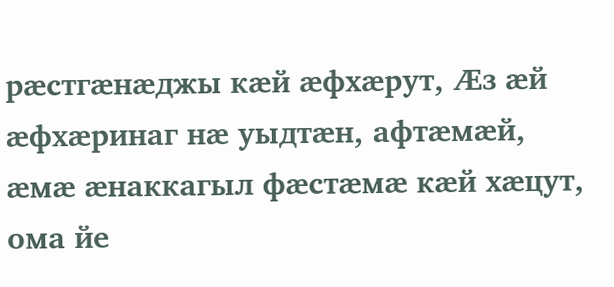рӕстгӕнӕджы кӕй ӕфхӕрут, Ӕз ӕй ӕфхӕринаг нӕ уыдтӕн, афтӕмӕй, ӕмӕ ӕнаккагыл фӕстӕмӕ кӕй хӕцут, ома йе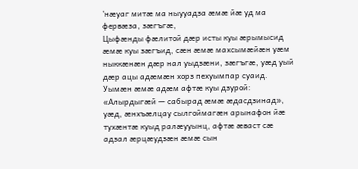’нӕуаг митӕ ма ныууадза ӕмӕ йӕ уд ма фервӕза, зӕгъгӕ,
Цыфӕнды фӕлитой дӕр исты куы ӕрымысид ӕмӕ куы зӕгъид, сӕн ӕмӕ махсымӕйӕн уӕм ныккӕнӕн дӕр нал уыдзӕни, зӕгъгӕ, уӕд уый дӕр ацы адӕмӕн хорз пехуымпар суаид.
Уымӕн ӕмӕ адӕм афтӕ куы дзурой: «Алырдыгӕй — сабырад ӕмӕ ӕдасдзинад», уӕд, ӕнхъӕлцау сылгоймагӕн арынафон йӕ тухӕнтӕ куыд ралӕууынц, афтӕ ӕваст сӕ адзал ӕрцӕудзӕн ӕмӕ сын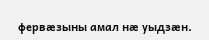фервӕзыны амал нӕ уыдзӕн.